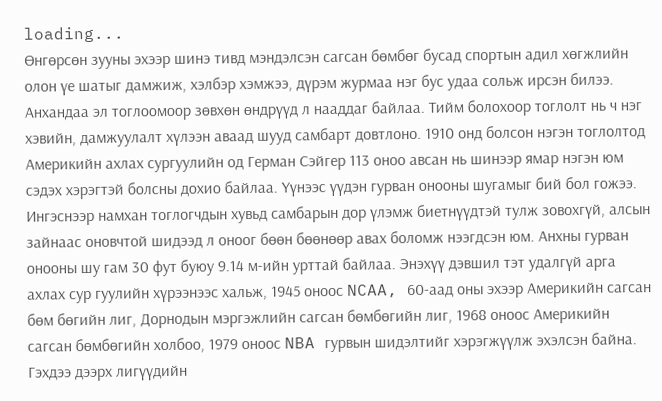loading...
Өнгөрсөн зууны эхээр шинэ тивд мэндэлсэн сагсан бөмбөг бусад спортын адил хөгжлийн олон үе шатыг дамжиж, хэлбэр хэмжээ, дүрэм журмаа нэг бус удаа сольж ирсэн билээ. Анхандаа эл тоглоомоор зөвхөн өндрүүд л нааддаг байлаа. Тийм болохоор тоглолт нь ч нэг хэвийн, дамжуулалт хүлээн аваад шууд самбарт довтлоно. 1910 онд болсон нэгэн тоглолтод Америкийн ахлах сургуулийн од Герман Сэйгер 113 оноо авсан нь шинээр ямар нэгэн юм сэдэх хэрэгтэй болсны дохио байлаа. Үүнээс үүдэн гурван онооны шугамыг бий бол гожээ.
Ингэснээр намхан тоглогчдын хувьд самбарын дор үлэмж биетнүүдтэй тулж зовохгүй, алсын зайнаас оновчтой шидээд л оноог бөөн бөөнөөр авах боломж нээгдсэн юм. Анхны гурван онооны шу гам 30 фут буюу 9.14 м-ийн урттай байлаа. Энэхүү дэвшил тэт удалгүй арга ахлах сур гуулийн хүрээнээс хальж, 1945 оноос NCAA, 60-аад оны эхээр Америкийн сагсан бөм бөгийн лиг, Дорнодын мэргэжлийн сагсан бөмбөгийн лиг, 1968 оноос Америкийн сагсан бөмбөгийн холбоо, 1979 оноос NBA гурвын шидэлтийг хэрэгжүүлж эхэлсэн байна.
Гэхдээ дээрх лигүүдийн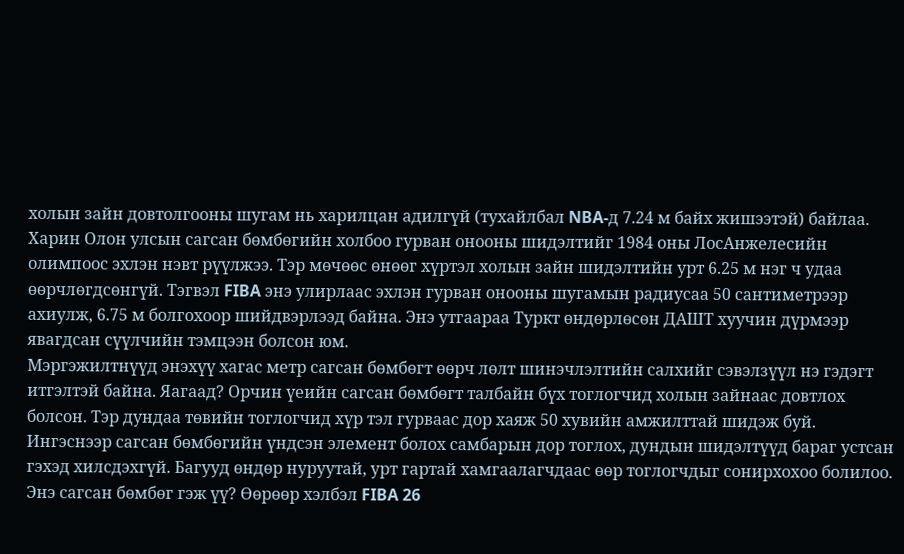холын зайн довтолгооны шугам нь харилцан адилгүй (тухайлбал NBA-д 7.24 м байх жишээтэй) байлаа. Харин Олон улсын сагсан бөмбөгийн холбоо гурван онооны шидэлтийг 1984 оны ЛосАнжелесийн олимпоос эхлэн нэвт рүүлжээ. Тэр мөчөөс өнөөг хүртэл холын зайн шидэлтийн урт 6.25 м нэг ч удаа өөрчлөгдсөнгүй. Тэгвэл FIBA энэ улирлаас эхлэн гурван онооны шугамын радиусаа 50 сантиметрээр ахиулж, 6.75 м болгохоор шийдвэрлээд байна. Энэ утгаараа Туркт өндөрлөсөн ДАШТ хуучин дүрмээр явагдсан сүүлчийн тэмцээн болсон юм.
Мэргэжилтнүүд энэхүү хагас метр сагсан бөмбөгт өөрч лөлт шинэчлэлтийн салхийг сэвэлзүүл нэ гэдэгт итгэлтэй байна. Яагаад? Орчин үеийн сагсан бөмбөгт талбайн бүх тоглогчид холын зайнаас довтлох болсон. Тэр дундаа төвийн тоглогчид хүр тэл гурваас дор хаяж 50 хувийн амжилттай шидэж буй. Ингэснээр сагсан бөмбөгийн үндсэн элемент болох самбарын дор тоглох, дундын шидэлтүүд бараг устсан гэхэд хилсдэхгүй. Багууд өндөр нуруутай, урт гартай хамгаалагчдаас өөр тоглогчдыг сонирхохоо болилоо. Энэ сагсан бөмбөг гэж үү? Өөрөөр хэлбэл FIBA 26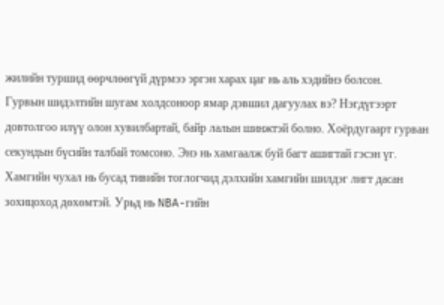жилийн туршид өөрчлөөгүй дүрмээ эргэн харах цаг нь аль хэдийнэ болсон.
Гурвын шидэлтийн шугам холдсоноор ямар дэвшил дагуулах вэ? Нэгдүгээрт довтолгоо илүү олон хувилбартай, байр лалын шинжтэй болно. Хоёрдугаарт гурван секундын бүсийн талбай томсоно. Энэ нь хамгаалж буй багт ашигтай гэсэн үг. Хамгийн чухал нь бусад тивийн тоглогчид дэлхийн хамгийн шилдэг лигт дасан зохицоход дөхөмтэй. Урьд нь NBA-гийн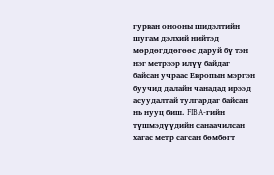гурван онооны шидэлтийн шугам дэлхий нийтэд мөрдөгддөгөөс даруй бү тэн нэг метрээр илүү байдаг байсан учраас Европын мэргэн буучид далайн чанадад ирээд асуудалтай тулгардаг байсан нь нууц биш. FIBA-гийн түшмэдүүдийн санаачилсан хагас метр сагсан бөмбөгт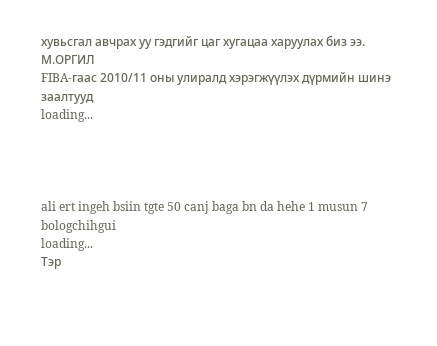хувьсгал авчрах уу гэдгийг цаг хугацаа харуулах биз ээ.
М.ОРГИЛ
FIBA-гаас 2010/11 оны улиралд хэрэгжүүлэх дүрмийн шинэ заалтууд
loading...




ali ert ingeh bsiin tgte 50 canj baga bn da hehe 1 musun 7 bologchihgui
loading...
Тэр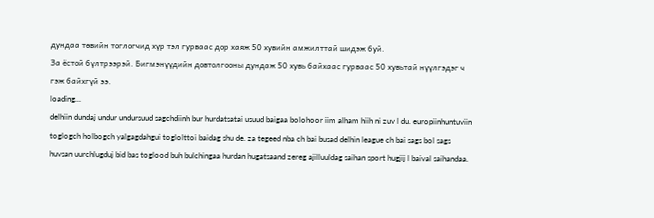дундаа төвийн тоглогчид хүр тэл гурваас дор хаяж 50 хувийн амжилттай шидэж буй.
За ёстой бүлтрээрэй. Бигмэнүүдийн довтолгооны дундаж 50 хувь байхаас гурваас 50 хувьтай нүүлгэдэг ч гэж байхгүй ээ.
loading...
delhiin dundaj undur undursuud sagchdiinh bur hurdatsatai usuud baigaa bolohoor iim alham hiih ni zuv l du. europiinhuntuviin toglogch holbogch yalgagdahgui toglolttoi baidag shu de. za tegeed nba ch bai busad delhin league ch bai sags bol sags huvsan uurchlugduj bid bas toglood buh bulchingaa hurdan hugatsaand zereg ajilluuldag saihan sport hugjij l baival saihandaa.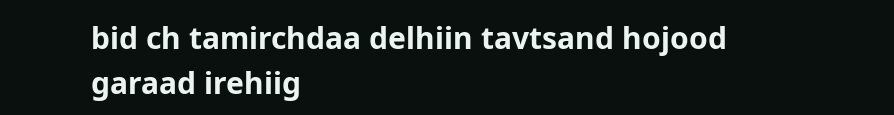bid ch tamirchdaa delhiin tavtsand hojood garaad irehiig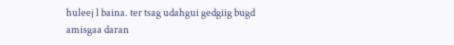huleej l baina. ter tsag udahgui gedgiig bugd amisgaa daran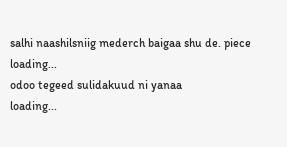salhi naashilsniig mederch baigaa shu de. piece
loading...
odoo tegeed sulidakuud ni yanaa
loading...